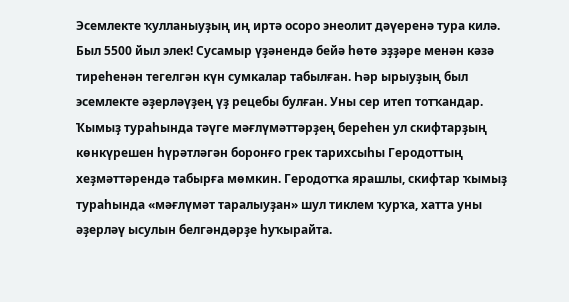Эсемлекте ҡулланыуҙың иң иртә осоро энеолит дәүеренә тура килә. Был 5500 йыл элек! Сусамыр үҙәнендә бейә һөтө эҙҙәре менән кәзә тиреһенән тегелгән күн сумкалар табылған. Һәр ырыуҙың был эсемлекте әҙерләүҙең үҙ рецебы булған. Уны сер итеп тотҡандар.
Ҡымыҙ тураһында тәүге мәғлүмәттәрҙең береһен ул скифтарҙың көнкүрешен һүрәтләгән боронғо грек тарихсыһы Геродоттың хеҙмәттәрендә табырға мөмкин. Геродотҡа ярашлы, скифтар ҡымыҙ тураһында «мәғлүмәт таралыуҙан» шул тиклем ҡурҡа, хатта уны әҙерләү ысулын белгәндәрҙе һуҡырайта.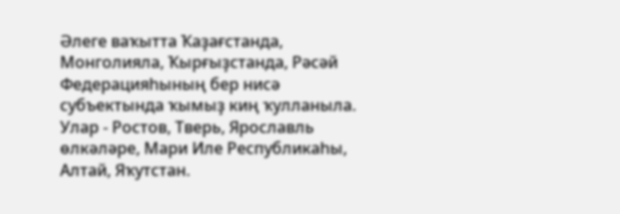Әлеге ваҡытта Ҡаҙағстанда, Монголияла, Ҡырғыҙстанда, Рәсәй Федерацияһының бер нисә субъектында ҡымыҙ киң ҡулланыла. Улар - Ростов, Тверь, Ярославль өлкәләре, Мари Иле Республикаһы, Алтай, Яҡутстан.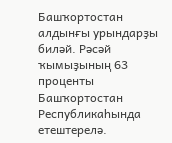Башҡортостан алдынғы урындарҙы биләй. Рәсәй ҡымыҙының 63 проценты Башҡортостан Республикаһында етештерелә.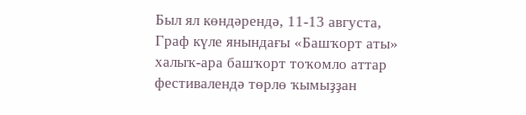Был ял көндәрендә, 11-13 августа, Граф күле янындағы «Башҡорт аты» халыҡ-ара башҡорт тоҡомло аттар фестивалендә төрлө ҡымыҙҙан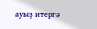ауыҙ итергә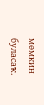мөмкин буласаҡ.